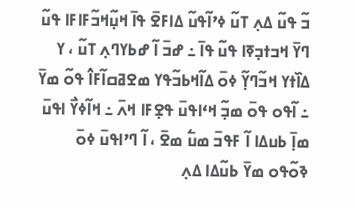ߏ߬ ߟߎ߬ ߡߍ߲ ߠߎ߬ ߦߴߊ߬ߟߎ߬ ߡߊߓߐ߫ ߟߊ߫ ߞߎ߲߬ߞߏ߬ߓߊߓߊ ߟߎ߬ ߣߌ߫ ߞߏߙߏ߲ߧߊ ߟߎ߬ ߟߊ߫ ߸ ߝߏ߫ ߊ߬ ߝߕߌߣߍ߲ ߠߎ߬ ، ߌ ߡߊ߰ߙߌ ߞߏ߬ߣߌ߲߬ ߦߋ߫ ߡߊ߬ߞߕߏ߬ߟߌ ߘߐߥߛߊ߬ߓߊ߮ ߟߋ߬ ߘߌ߫ ߸ ߊ߬ߟߋ ߟߋ߫ ߘߏ߲߬ ߞߵߊߟߎ߫ ߟߐ߲ߓߊ ߞߍ߫ ߸ ߞߊ߬ߦߌ߯ ߊߟߎ߫ ߘߊ߲߫ ߕߎߡߊ ߊ߬ ߓߟߏ߫ ߘߎ߱ ߘߐ߫ ، ߊ߬ ߣߴߊߟߎ߫ ߦߋ߫ ߢߋ߬ߟߋ ߘߌ߫ ߕߎ߬ߡߊ ߡߍ߲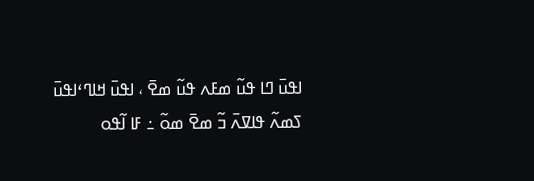ߊߟߎ߫ ߣߊ ߟߎ߬ ߘߓߍ ߟߎ߬ ߘߐ߫ ، ߊߟߎ߫ ߞߊߣߵߊߟߎ߫ ߖߘߍ߬ ߟߊߜߍ߫ ߏ߬ ߘߐ߫ ߘߋ߬ ߸ ߓߊ ߊ߬ߟߋ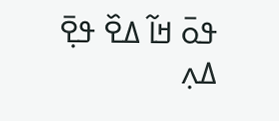ߟߋ߫ ߞߊ߬ ߡߐ߰ ߟߐ߲߫ ߡߍ߲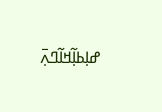ߝߊ߲ߕߊ߲߬ߞߊ߬ߣߍ߲߫